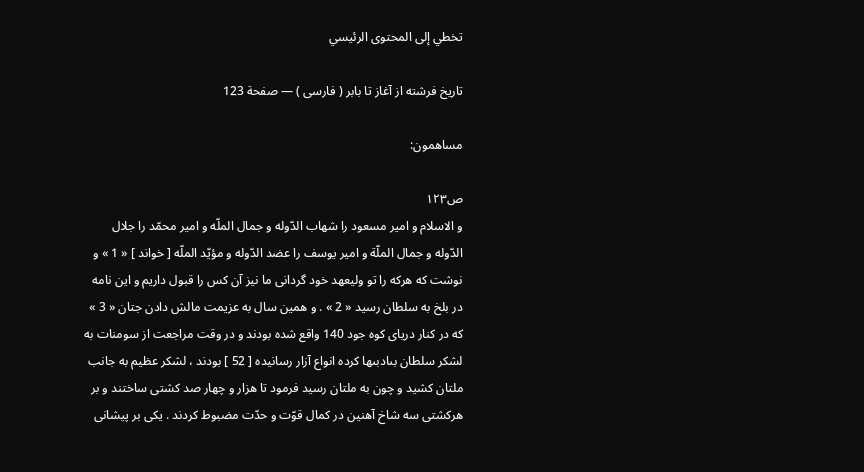تخطي إلى المحتوى الرئيسي

تاريخ فرشته از آغاز تا بابر ( فارسى ) — صفحة 123

مساهمون:

ص١٢٣
و الاسلام و امير مسعود را شهاب الدّوله و جمال الملّه و امير محمّد را جلال الدّوله و جمال الملّة و امير يوسف را عضد الدّوله و مؤيّد الملّه [ خواند ] « 1 » و نوشت كه هركه را تو وليعهد خود گردانى ما نيز آن كس را قبول داريم و اين نامه در بلخ به سلطان رسيد « 2 » . و همين سال به عزيمت مالش دادن جتان « 3 » كه در كنار درياى كوه جود 140 واقع شده بودند و در وقت مراجعت از سومنات به لشكر سلطان بىادبىها كرده انواع آزار رسانيده [ 52 ] بودند ، لشكر عظيم به جانب ملتان كشيد و چون به ملتان رسيد فرمود تا هزار و چهار صد كشتى ساختند و بر هركشتى سه شاخ آهنين در كمال قوّت و حدّت مضبوط كردند . يكى بر پيشانى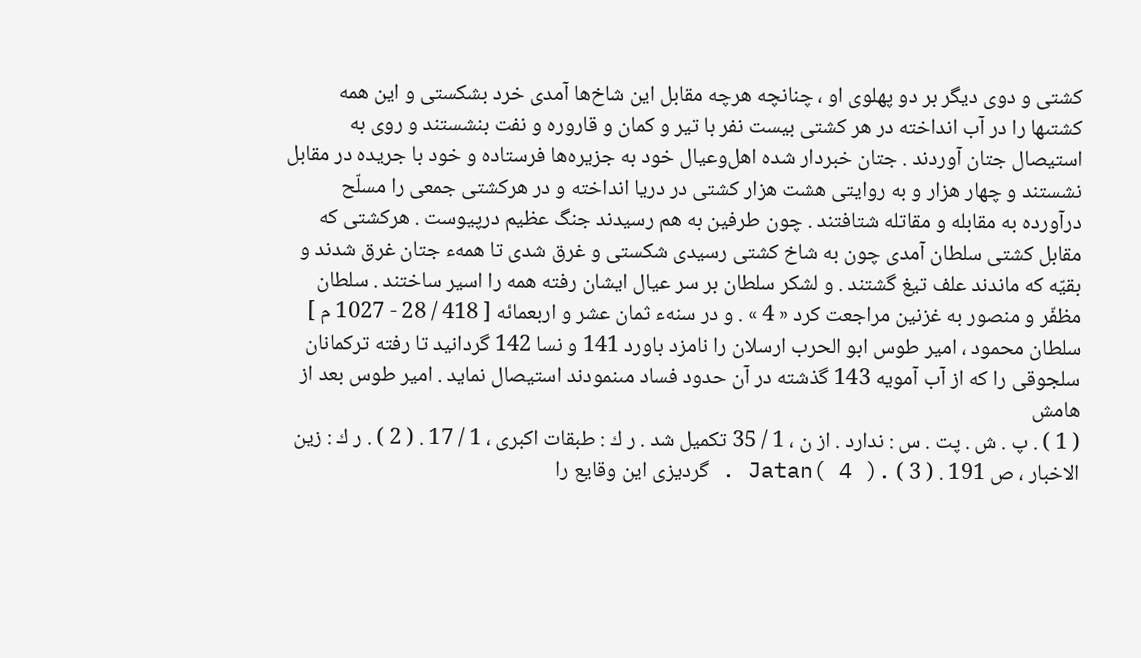كشتى و دوى ديگر بر دو پهلوى او ، چنانچه هرچه مقابل اين شاخ‌ها آمدى خرد بشكستى و اين همه كشتىها را در آب انداخته در هر كشتى بيست نفر با تير و كمان و قاروره و نفت بنشستند و روى به استيصال جتان آوردند . جتان خبردار شده اهل‌وعيال خود به جزيره‌ها فرستاده و خود با جريده در مقابل نشستند و چهار هزار و به روايتى هشت هزار كشتى در دريا انداخته و در هركشتى جمعى را مسلّح درآورده به مقابله و مقاتله شتافتند . چون طرفين به هم رسيدند جنگ عظيم درپيوست . هركشتى كه مقابل كشتى سلطان آمدى چون به شاخ كشتى رسيدى شكستى و غرق شدى تا همهء جتان غرق شدند و بقيّه كه ماندند علف تيغ گشتند . و لشكر سلطان بر سر عيال ايشان رفته همه را اسير ساختند . سلطان مظفّر و منصور به غزنين مراجعت كرد « 4 » . و در سنهء ثمان عشر و اربعمائه [ 418 / 28 - 1027 م ] سلطان محمود ، امير طوس ابو الحرب ارسلان را نامزد باورد 141 و نسا 142 گردانيد تا رفته تركمانان سلجوقى را كه از آب آمويه 143 گذشته در آن حدود فساد مىنمودند استيصال نمايد . امير طوس بعد از
هامش
( 1 ) . پ . ش . پت . س : ندارد . از ن ، 1 / 35 تكميل شد . ر ك : طبقات اكبرى ، 1 / 17 . ( 2 ) . ر ك : زين الاخبار ، ص 191 . ( 3 ) .Jatan( 4 ) . گرديزى اين وقايع را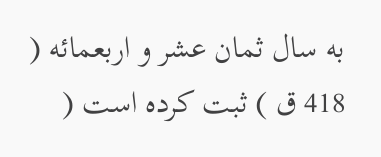به سال ثمان عشر و اربعمائه ( 418 ق ) ثبت كرده است (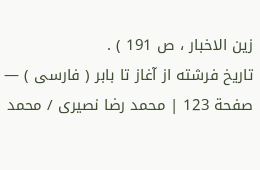زين الاخبار ، ص 191 ) .
تاريخ فرشته از آغاز تا بابر ( فارسى ) — صفحة 123 | محمد رضا نصيرى / محمد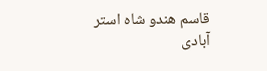قاسم هندو شاه استر آبادى